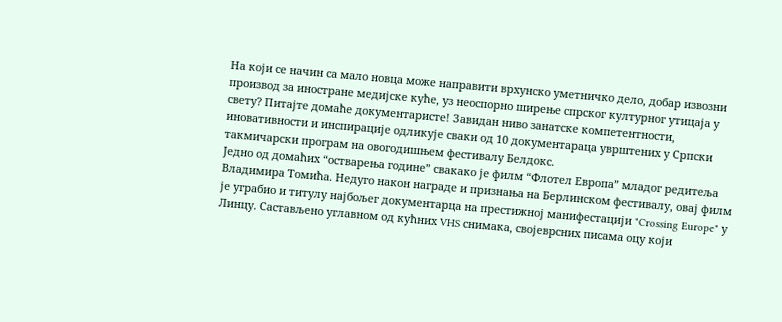На који се начин са мало новца може направити врхунско уметничко дело, добар извозни производ за иностране медијске куће, уз неоспорно ширење спрског културног утицаја у свету? Питајте домаће документаристе! Завидан ниво занатске компетентности, иновативности и инспирације одликује сваки од 10 документараца уврштених у Српски такмичарски програм на овогодишњем фестивалу Белдокс.
Једно од домаћих “остварења године” свакако је филм “Флотел Европа” младог редитеља Владимира Томића. Недуго након награде и признања на Берлинском фестивалу, овај филм је уграбио и титулу најбољег документарца на престижној манифестацији "Crossing Europe" у Линцу. Састављено углавном од кућних VHS снимака, својеврсних писама оцу који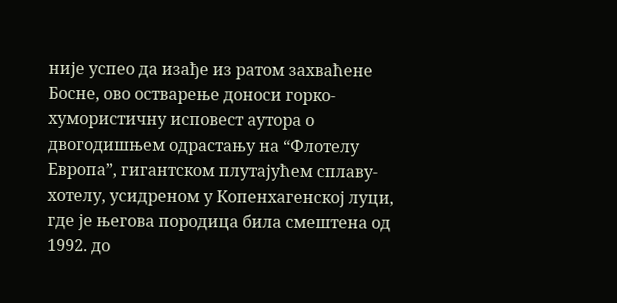није успео да изађе из ратом захваћене Босне, ово остварење доноси горко-хумористичну исповест аутора о двогодишњем одрастању на “Флотелу Европа”, гигантском плутајућем сплаву-хотелу, усидреном у Копенхагенској луци, где је његова породица била смештена од 1992. до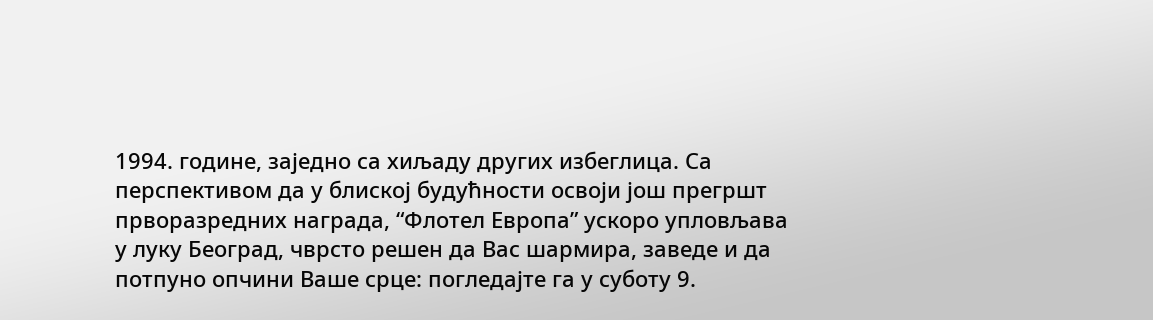1994. године, заједно са хиљаду других избеглица. Са перспективом да у блиској будућности освоји још прегршт прворазредних награда, “Флотел Европа” ускоро упловљава у луку Београд, чврсто решен да Вас шармира, заведе и да потпуно опчини Ваше срце: погледајте га у суботу 9.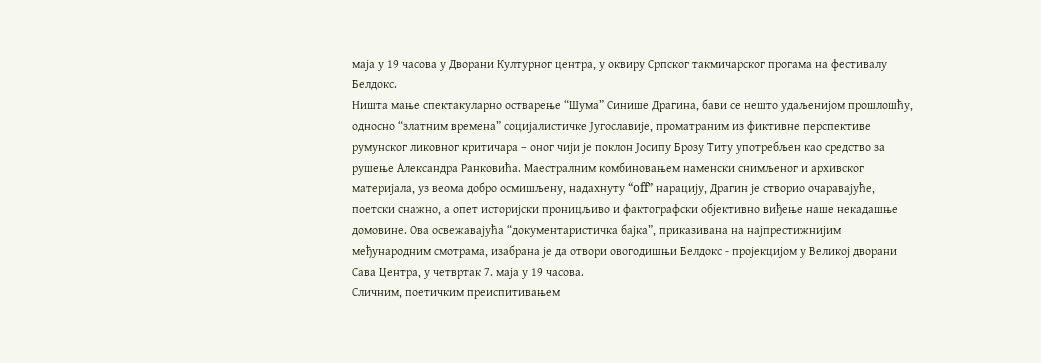маја у 19 часова у Дворани Културног центра, у оквиру Српског такмичарског прогама на фестивалу Белдокс.
Ништа мање спектакуларно остварење “Шума” Синише Драгина, бави се нешто удаљенијом прошлошћу, односно “златним времена” социјалистичке Југославије, проматраним из фиктивне перспективе румунског ликовног критичара – оног чији је поклон Јосипу Брозу Титу употребљен као средство за рушење Александра Ранковића. Маестралним комбиновањем наменски снимљеног и архивског материјала, уз веома добро осмишљену, надахнуту “off” нарацију, Драгин је створио очаравајуће, поетски снажно, а опет историјски проницљиво и фактографски објективно виђење наше некадашње домовине. Ова освежавајућа “документаристичка бајка”, приказивана на најпрестижнијим међународним смотрама, изабрана је да отвори овогодишњи Белдокс - пројекцијом у Великој дворани Сава Центра, у четвртак 7. маја у 19 часова.
Сличним, поетичким преиспитивањем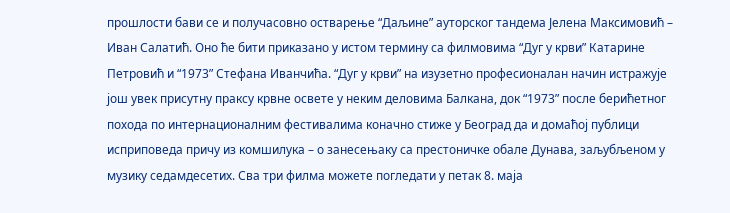прошлости бави се и получасовно остварење “Даљине” ауторског тандема Јелена Максимовић – Иван Салатић. Оно ће бити приказано у истом термину са филмовима “Дуг у крви” Катарине Петровић и “1973” Стефана Иванчића. “Дуг у крви” на изузетно професионалан начин истражује још увек присутну праксу крвне освете у неким деловима Балкана, док “1973” после берићетног похода по интернационалним фестивалима коначно стиже у Београд да и домаћој публици исприповеда причу из комшилука – о занесењаку са престоничке обале Дунава, заљубљеном у музику седамдесетих. Сва три филма можете погледати у петак 8. маја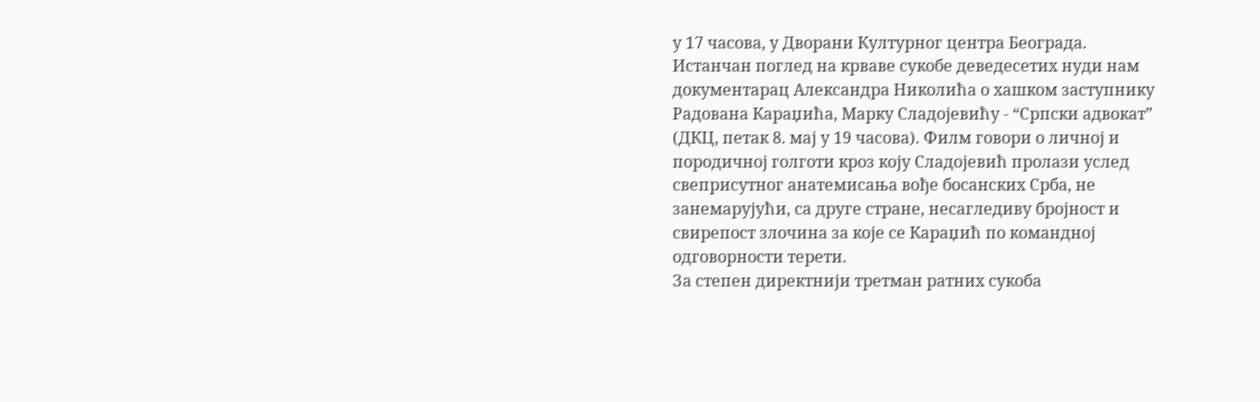у 17 часова, у Дворани Културног центра Београда.
Истанчан поглед на крваве сукобе деведесетих нуди нам документарац Александра Николића о хашком заступнику Радована Караџића, Марку Сладојевићу - “Српски адвокат” (ДКЦ, петак 8. мај у 19 часова). Филм говори о личној и породичној голготи кроз коју Сладојевић пролази услед свеприсутног анатемисања вође босанских Срба, не занемарујући, са друге стране, несагледиву бројност и свирепост злочина за које се Караџић по командној одговорности терети.
За степен директнији третман ратних сукоба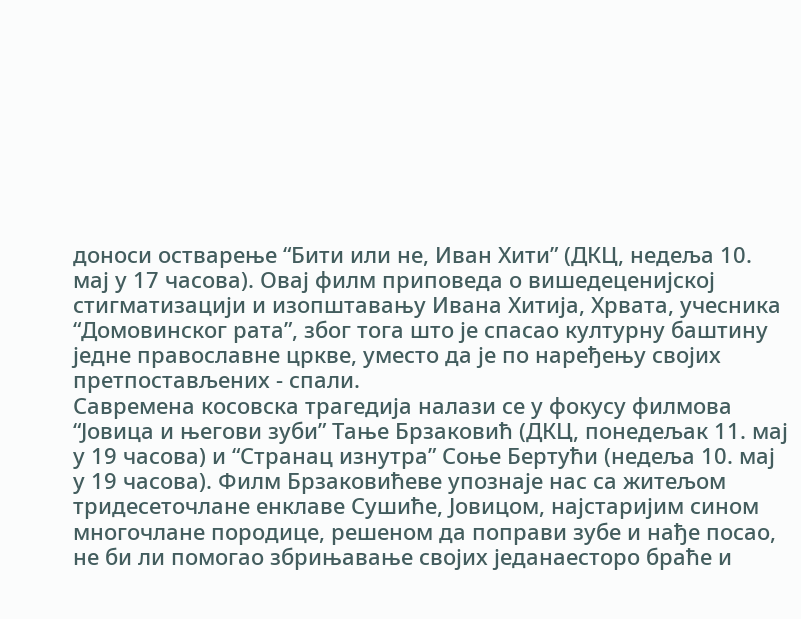доноси остварење “Бити или не, Иван Хити” (ДКЦ, недеља 10. мај у 17 часова). Овај филм приповеда о вишедеценијској стигматизацији и изопштавању Ивана Хитија, Хрвата, учесника “Домовинског рата”, због тога што је спасао културну баштину једне православне цркве, уместо да је по наређењу својих претпостављених - спали.
Савремена косовска трагедија налази се у фокусу филмова “Јовица и његови зуби” Тање Брзаковић (ДКЦ, понедељак 11. мај у 19 часова) и “Странац изнутра” Соње Бертући (недеља 10. мај у 19 часова). Филм Брзаковићеве упознаје нас са житељом тридесеточлане енклаве Сушиће, Јовицом, најстаријим сином многочлане породице, решеном да поправи зубе и нађе посао, не би ли помогао збрињавање својих једанаесторо браће и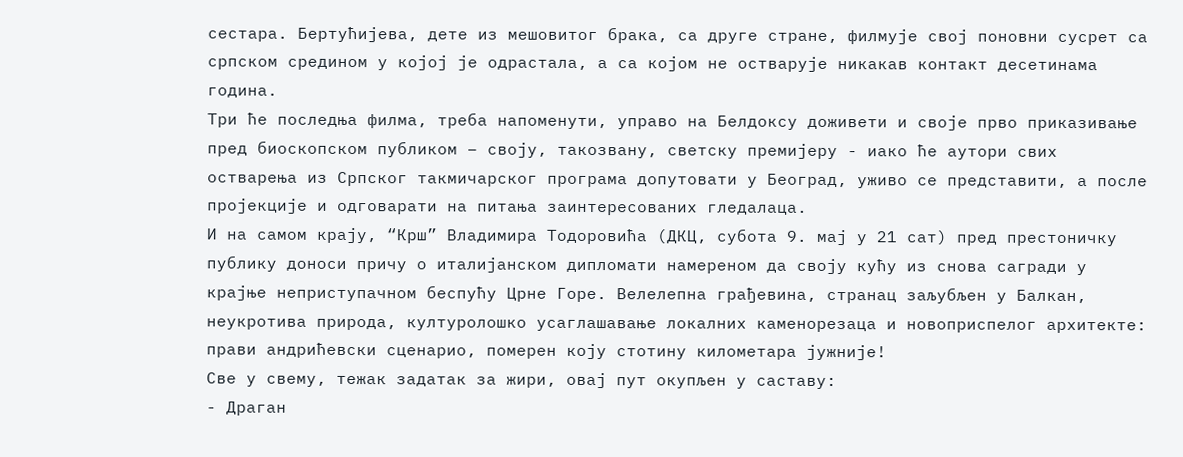сестара. Бертућијева, дете из мешовитог брака, са друге стране, филмује свој поновни сусрет са српском средином у којој је одрастала, а са којом не остварује никакав контакт десетинама година.
Три ће последња филма, треба напоменути, управо на Белдоксу доживети и своје прво приказивање пред биоскопском публиком – своју, такозвану, светску премијеру - иако ће аутори свих остварења из Српског такмичарског програма допутовати у Београд, уживо се представити, а после пројекције и одговарати на питања заинтересованих гледалаца.
И на самом крају, “Крш” Владимира Тодоровића (ДКЦ, субота 9. мај у 21 сат) пред престоничку публику доноси причу о италијанском дипломати намереном да своју кућу из снова сагради у крајње неприступачном беспућу Црне Горе. Велелепна грађевина, странац заљубљен у Балкан, неукротива природа, културолошко усаглашавање локалних каменорезаца и новоприспелог архитекте: прави андрићевски сценарио, померен коју стотину километара јужније!
Све у свему, тежак задатак за жири, овај пут окупљен у саставу:
- Драган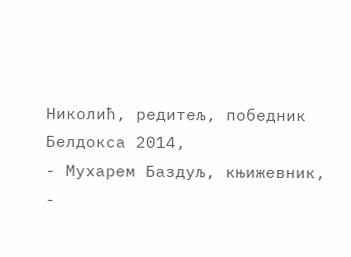Николић, редитељ, победник Белдокса 2014,
- Мухарем Баздуљ, књижевник,
-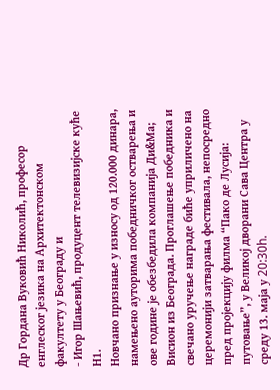Др Гордана Вуковић Николић, професор енглеског језика на Архитектонском факултету у Београду и
- Игор Шањевић, продуцент телевизијске куће Н1.
Новчано признање у износу од 120.000 динара, намењено ауторима победничког остварења и ове године је обезбедила компанија Ди&Ма; Висион из Београда. Проглашење победника и свечано уручење награде биће уприличено на церемонији затварања фестивала, непосредно пред пројекцију филма “Пако де Лусија: путовање”, у Великој дворани Сава Центра у среду 13. маја у 20:30h.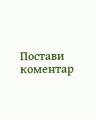Постави коментар